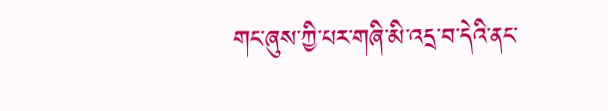གང་ཞུས་ཀྱི་པར་གཞི་མི་འདྲ་བ་དེའི་ནང་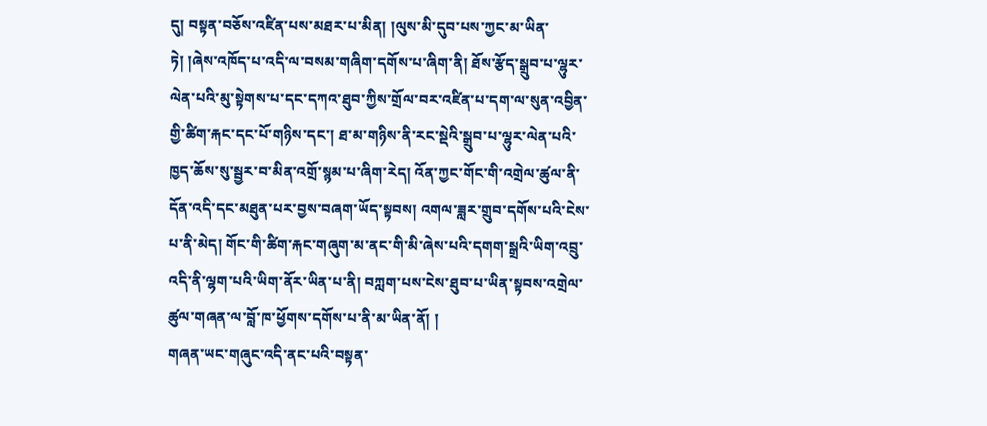དུ། བསྟན་བཅོས་འཛིན་པས་མཐར་པ་མིན། །ལུས་མི་དུབ་པས་ཀྱང་མ་ཡིན་ཏེ། །ཞེས་འཁོད་པ་འདི་ལ་བསམ་གཞིག་དགོས་པ་ཞིག་ནི། ཐོས་རྩོད་སྒྲུབ་པ་ལྷུར་ལེན་པའི་མུ་སྟེགས་པ་དང་དཀའ་ཐུབ་ཀྱིས་གྲོལ་བར་འཛིན་པ་དག་ལ་སུན་འབྱིན་གྱི་ཚིག་རྐང་དང་པོ་གཉིས་དང་། ཐ་མ་གཉིས་ནི་རང་སྡེའི་སྒྲུབ་པ་ལྷུར་ལེན་པའི་ཁྱད་ཆོས་སུ་སྦྱར་བ་མིན་འགྲོ་སྙམ་པ་ཞིག་རེད། འོན་ཀྱང་གོང་གི་འགྲེལ་ཚུལ་ནི་དོན་འདི་དང་མཐུན་པར་བྱས་བཞག་ཡོད་སྟབས། འགལ་ཟླར་གྲུབ་དགོས་པའི་ངེས་པ་ནི་མེད། གོང་གི་ཚིག་རྐང་གཞུག་མ་ནང་གི་མི་ཞེས་པའི་དགག་སྒྲའི་ཡིག་འབྲུ་འདི་ནི་ལྷག་པའི་ཡིག་ནོར་ཡིན་པ་ནི། བཀླག་པས་ངེས་ཐུབ་པ་ཡིན་སྟབས་འགྲེལ་ཚུལ་གཞན་ལ་བློ་ཁ་ཕྱོགས་དགོས་པ་ནི་མ་ཡིན་ནོ། །
གཞན་ཡང་གཞུང་འདི་ནང་པའི་བསྟན་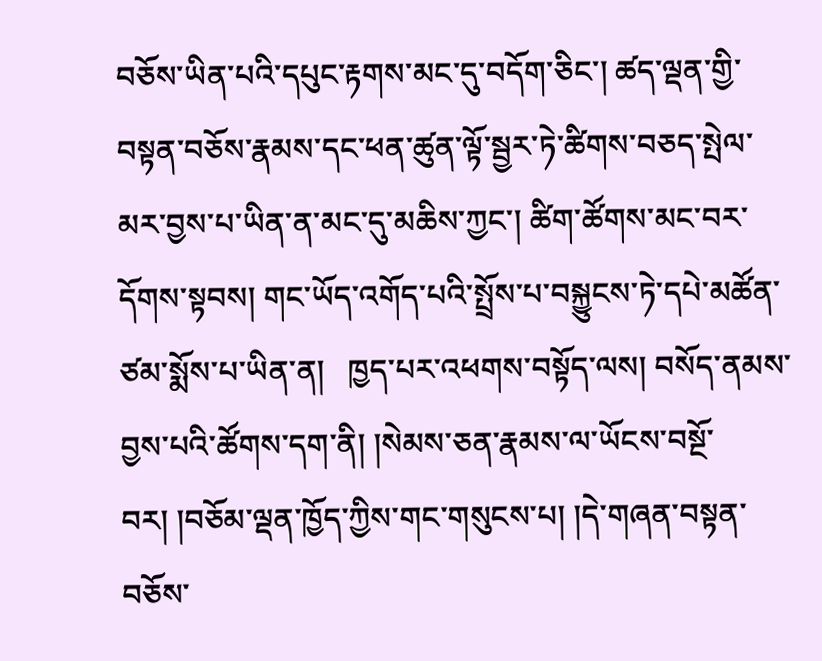བཅོས་ཡིན་པའི་དཔུང་རྟགས་མང་དུ་བདོག་ཅིང་། ཚད་ལྡན་གྱི་བསྟན་བཅོས་རྣམས་དང་ཕན་ཚུན་ལྟོ་སྦྱར་ཏེ་ཚིགས་བཅད་སྤེལ་མར་བྱས་པ་ཡིན་ན་མང་དུ་མཆིས་ཀྱང་། ཚིག་ཚོགས་མང་བར་དོགས་སྟབས། གང་ཡོད་འགོད་པའི་སྤྲོས་པ་བསྐྱུངས་ཏེ་དཔེ་མཚོན་ཙམ་སྨོས་པ་ཡིན་ན།   ཁྱད་པར་འཕགས་བསྟོད་ལས། བསོད་ནམས་བྱས་པའི་ཚོགས་དག་ནི། །སེམས་ཅན་རྣམས་ལ་ཡོངས་བསྔོ་བར། །བཅོམ་ལྡན་ཁྱོད་ཀྱིས་གང་གསུངས་པ། །དེ་གཞན་བསྟན་བཅོས་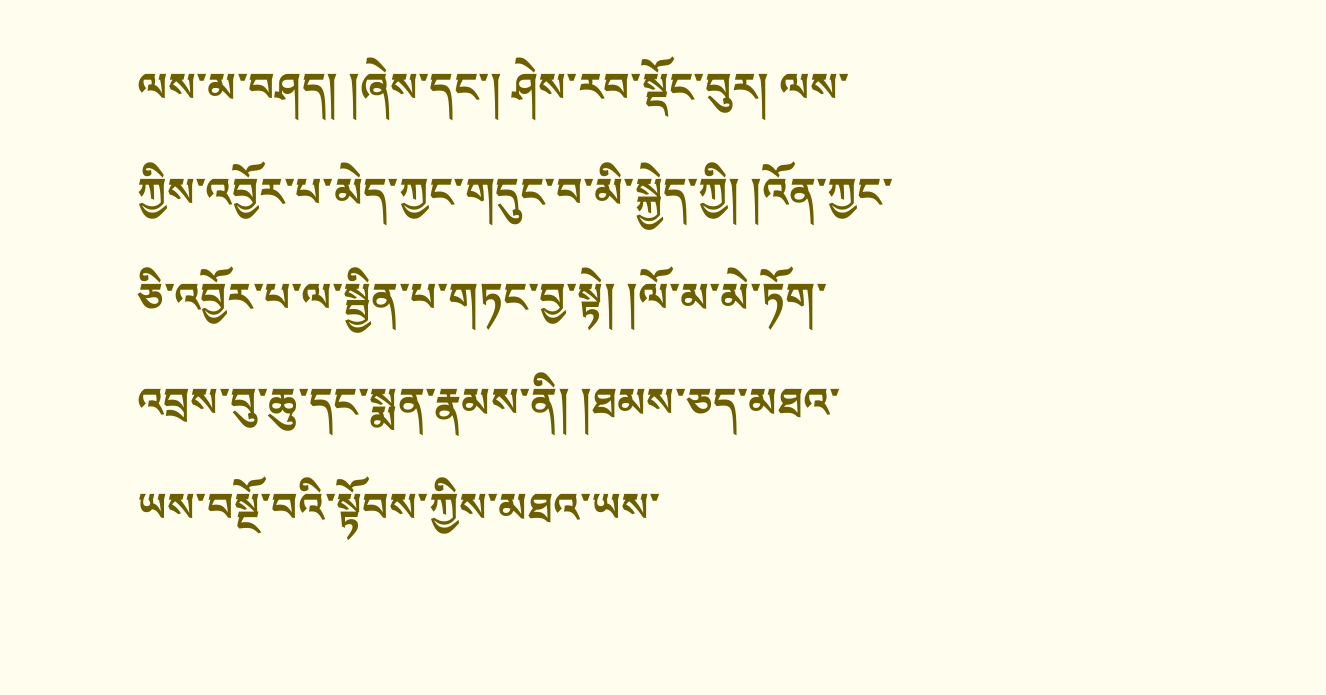ལས་མ་བཤད། །ཞེས་དང་། ཤེས་རབ་སྡོང་བུར། ལས་ཀྱིས་འབྱོར་པ་མེད་ཀྱང་གདུང་བ་མི་སྐྱེད་ཀྱི། །འོན་ཀྱང་ཅི་འབྱོར་པ་ལ་སྦྱིན་པ་གཏང་བྱ་སྟེ། །ལོ་མ་མེ་ཏོག་འབྲས་བུ་ཆུ་དང་སྨན་རྣམས་ནི། །ཐམས་ཅད་མཐའ་ཡས་བསྔོ་བའི་སྟོབས་ཀྱིས་མཐའ་ཡས་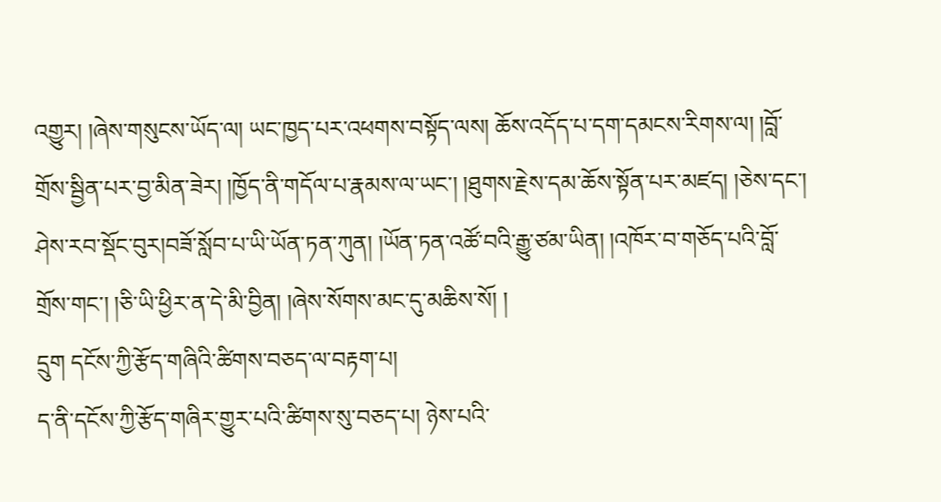འགྱུར། །ཞེས་གསུངས་ཡོད་ལ། ཡང་ཁྱད་པར་འཕགས་བསྟོད་ལས། ཆོས་འདོད་པ་དག་དམངས་རིགས་ལ། །བློ་གྲོས་སྦྱིན་པར་བྱ་མིན་ཟེར། །ཁྱོད་ནི་གདོལ་པ་རྣམས་ལ་ཡང་། །ཐུགས་རྗེས་དམ་ཆོས་སྟོན་པར་མཛད། །ཅེས་དང་། ཤེས་རབ་སྡོང་བུར།བཟོ་སློབ་པ་ཡི་ཡོན་ཏན་ཀུན། །ཡོན་ཏན་འཚོ་བའི་རྒྱུ་ཙམ་ཡིན། །འཁོར་བ་གཅོད་པའི་བློ་གྲོས་གང་། །ཅི་ཡི་ཕྱིར་ན་དེ་མི་བྱིན། །ཞེས་སོགས་མང་དུ་མཆིས་སོ། །
དྲུག དངོས་ཀྱི་རྩོད་གཞིའི་ཚིགས་བཅད་ལ་བརྟག་པ།
ད་ནི་དངོས་ཀྱི་རྩོད་གཞིར་གྱུར་པའི་ཚིགས་སུ་བཅད་པ། ཉེས་པའི་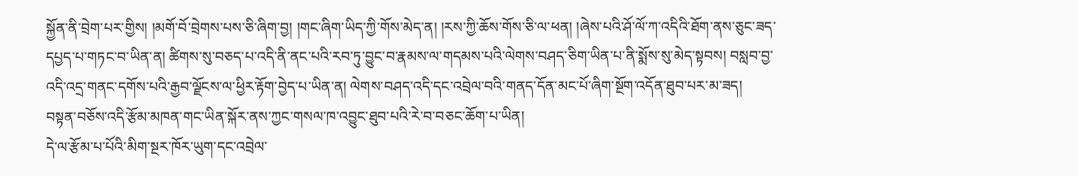སྐྱོན་ནི་བྲེག་པར་གྱིས། །མགོ་བོ་བྲེགས་པས་ཅི་ཞིག་བྱ། །གང་ཞིག་ཡིད་ཀྱི་གོས་མེད་ན། །རས་ཀྱི་ཆོས་གོས་ཅི་ལ་ཕན། །ཞེས་པའི་ཤོ་ལོ་ཀ་འདིའི་ཐོག་ནས་ཅུང་ཟད་དཔྱད་པ་གཏང་བ་ཡིན་ན། ཚིགས་སུ་བཅད་པ་འདི་ནི་ནང་པའི་རབ་ཏུ་བྱུང་བ་རྣམས་ལ་གདམས་པའི་ལེགས་བཤད་ཅིག་ཡིན་པ་ནི་སྨོས་སུ་མེད་སྟབས། བསླབ་བྱ་འདི་འདྲ་གནང་དགོས་པའི་རྒྱབ་ལྗོངས་ལ་ཕྱིར་རྟོག་བྱེད་པ་ཡིན་ན། ལེགས་བཤད་འདི་དང་འབྲེལ་བའི་གནད་དོན་མང་པོ་ཞིག་སྔོག་འདོན་ཐུབ་པར་མ་ཟད། བསྟན་བཅོས་འདི་རྩོམ་མཁན་གང་ཡིན་སྐོར་ནས་ཀྱང་གསལ་ཁ་འབྱུང་ཐུབ་པའི་རེ་བ་བཅང་ཆོག་པ་ཡིན།
དེ་ལ་རྩོམ་པ་པོའི་མིག་སྔར་ཁོར་ཡུག་དང་འབྲེལ་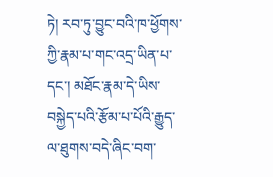ཏེ། རབ་ཏུ་བྱུང་བའི་ཁ་ཕྱོགས་ཀྱི་རྣམ་པ་གང་འདྲ་ཡིན་པ་དང་། མཐོང་རྣམ་དེ་ཡིས་བསྐྱེད་པའི་རྩོམ་པ་པོའི་རྒྱུད་ལ་ཐུགས་བདེ་ཞིང་བག་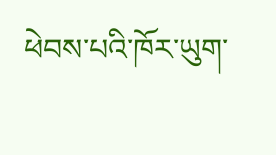ཕེབས་པའི་ཁོར་ཡུག་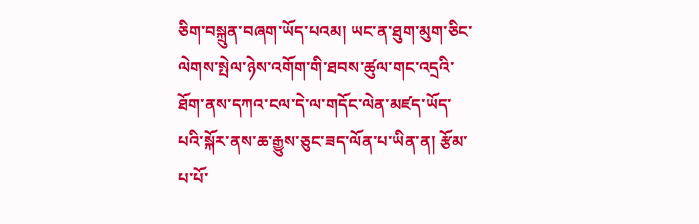ཅིག་བསྐྲུན་བཞག་ཡོད་པའམ། ཡང་ན་ཐུག་མུག་ཅིང་ལེགས་སྤེལ་ཉེས་འགོག་གི་ཐབས་ཚུལ་གང་འདྲའི་ཐོག་ནས་དཀའ་ངལ་དེ་ལ་གདོང་ལེན་མཛད་ཡོད་པའི་སྐོར་ནས་ཆ་རྒྱུས་ཅུང་ཟད་ལོན་པ་ཡིན་ན། རྩོམ་པ་པོ་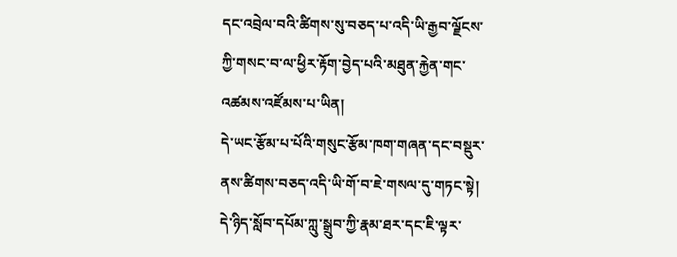དང་འབྲེལ་བའི་ཚིགས་སུ་བཅད་པ་འདི་ཡི་རྒྱབ་ལྗོངས་ཀྱི་གསང་བ་ལ་ཕྱིར་རྟོག་བྱེད་པའི་མཐུན་རྐྱེན་གང་འཚམས་འཛོམས་པ་ཡིན།
དེ་ཡང་རྩོམ་པ་པོའི་གསུང་རྩོམ་ཁག་གཞན་དང་བསྡུར་ནས་ཚིགས་བཅད་འདི་ཡི་གོ་བ་ཇེ་གསལ་དུ་གཏང་སྟེ། དེ་ཉིད་སློབ་དཔོམ་ཀླུ་སྒྲུབ་ཀྱི་རྣམ་ཐར་དང་ཇི་ལྟར་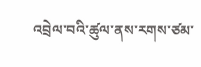འབྲེལ་བའི་ཚུལ་ནས་རགས་ཙམ་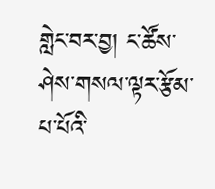གླེང་བར་བྱ། ང་ཚོས་ཤེས་གསལ་ལྟར་རྩོམ་པ་པོའི་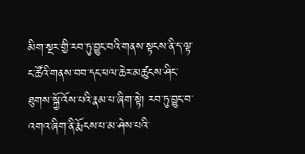མིག་སྔར་གྱི་རབ་ཏུ་བྱུང་བའི་གནས་སྟངས་ནི་ད་ལྟ་ང་ཚོའི་གནས་བབ་དང་ཕལ་ཆེར་མཚུངས་ཤིང་ཐུགས་སྐྱོ་འོས་པའི་རྣམ་པ་ཞིག་སྟེ། རབ་ཏུ་བྱུང་བ་འགའ་ཞིག་ནི་རྨོངས་པ་མ་ཤེས་པའི་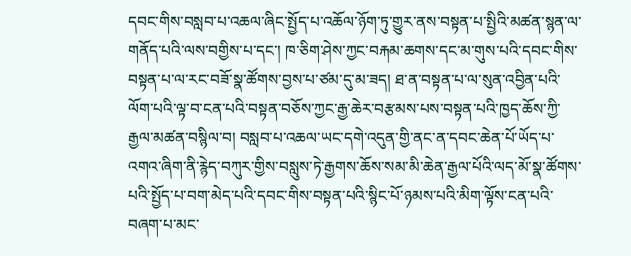དབང་གིས་བསླབ་པ་འཆལ་ཞིང་སྤྱོད་པ་འཆོལ་ཉོག་ཏུ་གྱུར་ནས་བསྟན་པ་སྤྱིའི་མཚན་སྙན་ལ་གནོད་པའི་ལས་བགྱིས་པ་དང་། ཁ་ཅིག་ཤེས་ཀྱང་བརྐམ་ཆགས་དང་མ་གུས་པའི་དབང་གིས་བསྟན་པ་ལ་རང་བཟོ་སྣ་ཚོགས་བྱས་པ་ཙམ་དུ་མ་ཟད། ཐ་ན་བསྟན་པ་ལ་སུན་འབྱིན་པའི་ལོག་པའི་ལྟ་བ་ངན་པའི་བསྟན་བཅོས་ཀྱང་རྒྱ་ཆེར་བརྩམས་པས་བསྟན་པའི་ཁྱད་ཆོས་ཀྱི་རྒྱལ་མཚན་བསྙིལ་བ། བསླབ་པ་འཆལ་ཡང་དགེ་འདུན་གྱི་ནང་ན་དབང་ཆེན་པོ་ཡོད་པ་འགའ་ཞིག་ནི་རྙེད་བཀུར་གྱིས་བསླུས་ཏེ་རྒྱགས་ཆོས་སམ་མི་ཆེན་རྒྱལ་པོའི་ལད་མོ་སྣ་ཚོགས་པའི་སྤྱོད་པ་བག་མེད་པའི་དབང་གིས་བསྟན་པའི་སྙིང་པོ་ཉམས་པའི་མིག་ལྟོས་ངན་པའི་བཞག་པ་མང་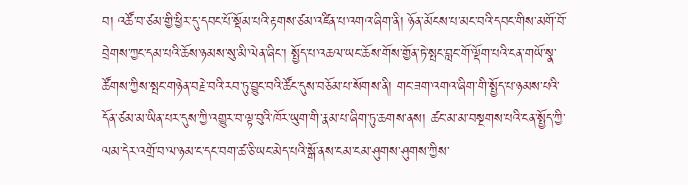བ། འཚོ་བ་ཙམ་གྱི་ཕྱིར་དུ་དབང་པོ་སྡོམ་པའི་རྟགས་ཙམ་འཛིན་པ་འགའ་ཞིག་ནི། ཉོན་མོངས་པ་མང་བའི་དབང་གིས་མགོ་བོ་བྲེགས་ཀྱང་དམ་པའི་ཆོས་ཉམས་སུ་མི་ལེན་ཞིང་། སྤྱོད་པ་འཆལ་ཡང་ཆོས་གོས་གྱོན་ཏེ་སྤང་བླང་གོ་ལྡོག་པའི་ངན་གཡོ་སྣ་ཚོགས་ཀྱིས་སྤང་གཉེན་བརྗེ་བའི་རབ་ཏུ་བྱུང་བའི་ཚོང་དུས་བཅོམ་པ་སོགས་ནི། གང་ཟག་འགའ་ཞིག་གི་སྤྱོད་པ་ཉམས་པའི་དོན་ཙམ་མ་ཡིན་པར་དུས་ཀྱི་འགྱུར་བ་ལྟ་བུའི་ཁོར་ཡུག་གི་རྣམ་པ་ཞིག་ཏུ་ཆགས་ནས། ཚང་མ་མ་བསྔགས་པའི་ངན་སྤྱོད་ཀྱི་ལམ་དེར་འགྲོ་བ་ལ་ཉམ་ང་དང་བག་ཚ་ཅི་ཡང་མེད་པའི་སྒོ་ནས་ངམ་ངམ་ཤུགས་ཤུགས་ཀྱིས་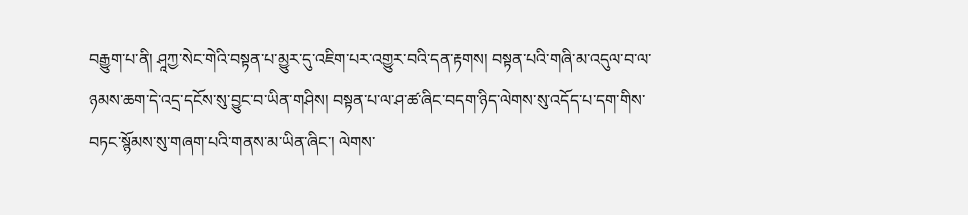བརྒྱུག་པ་ནི། ཤཱཀྱ་སེང་གེའི་བསྟན་པ་མྱུར་དུ་འཇིག་པར་འགྱུར་བའི་དན་རྟགས། བསྟན་པའི་གཞི་མ་འདུལ་བ་ལ་ཉམས་ཆག་དེ་འདྲ་དངོས་སུ་བྱུང་བ་ཡིན་གཤིས། བསྟན་པ་ལ་ཤ་ཚ་ཞིང་བདག་ཉིད་ལེགས་སུ་འདོད་པ་དག་གིས་བཏང་སྙོམས་སུ་གཞག་པའི་གནས་མ་ཡིན་ཞིང་། ལེགས་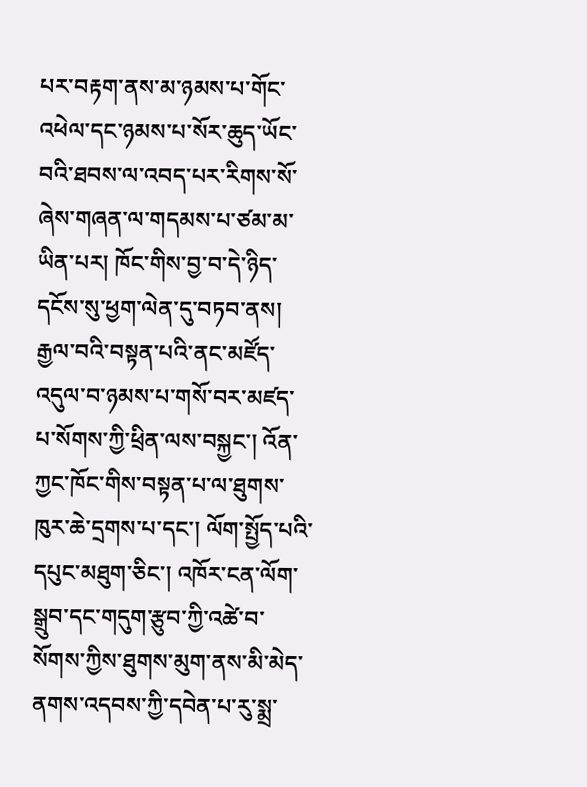པར་བརྟག་ནས་མ་ཉམས་པ་གོང་འཕེལ་དང་ཉམས་པ་སོར་ཆུད་ཡོང་བའི་ཐབས་ལ་འབད་པར་རིགས་སོ་ཞེས་གཞན་ལ་གདམས་པ་ཙམ་མ་ཡིན་པར། ཁོང་གིས་བྱ་བ་དེ་ཉིད་དངོས་སུ་ཕྱག་ལེན་དུ་བཏབ་ནས། རྒྱལ་བའི་བསྟན་པའི་ནང་མཛོད་འདུལ་བ་ཉམས་པ་གསོ་བར་མཛད་པ་སོགས་ཀྱི་ཕྲིན་ལས་བསྐྱང་། འོན་ཀྱང་ཁོང་གིས་བསྟན་པ་ལ་ཐུགས་ཁུར་ཆེ་དྲགས་པ་དང་། ལོག་སྤྱོད་པའི་དཔུང་མཐུག་ཅིང་། འཁོར་ངན་ལོག་སྒྲུབ་དང་གདུག་རྩུབ་ཀྱི་འཚེ་བ་སོགས་ཀྱིས་ཐུགས་མུག་ནས་མི་མེད་ནགས་འདབས་ཀྱི་དབེན་པ་རུ་སྨྲ་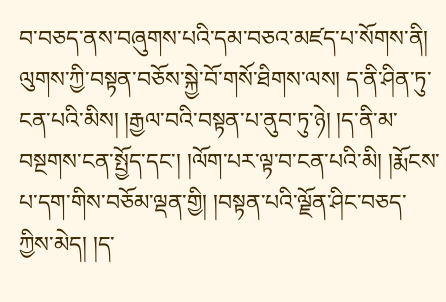བ་བཅད་ནས་བཞུགས་པའི་དམ་བཅའ་མཛད་པ་སོགས་ནི། ལུགས་ཀྱི་བསྟན་བཅོས་སྐྱེ་བོ་གསོ་ཐིགས་ལས། ད་ནི་ཤིན་ཏུ་ངན་པའི་མིས། །རྒྱལ་བའི་བསྟན་པ་ནུབ་ཏུ་ཉེ། །ད་ནི་མ་བསྔགས་ངན་སྤྱོད་དང་། །ལོག་པར་ལྟ་བ་ངན་པའི་མི། །རྨོངས་པ་དག་གིས་བཅོམ་ལྡན་གྱི། །བསྟན་པའི་ལྗོན་ཤིང་བཅད་ཀྱིས་མེད། །ད་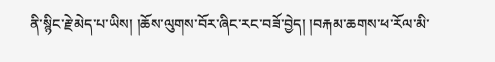ནི་སྙིང་རྗེ་མེད་པ་ཡིས། །ཆོས་ལུགས་བོར་ཞིང་རང་བཟོ་བྱེད། །བརྐམ་ཆགས་ཕ་རོལ་མི་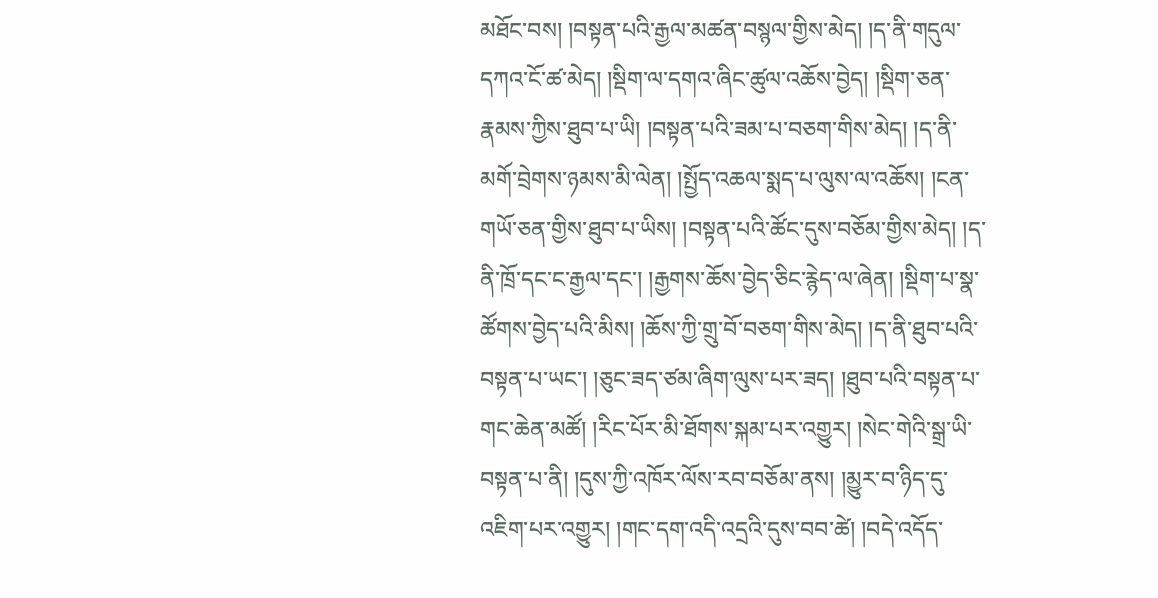མཐོང་བས། །བསྟན་པའི་རྒྱལ་མཚན་བསྙལ་གྱིས་མེད། །ད་ནི་གདུལ་དཀའ་ངོ་ཚ་མེད། །སྡིག་ལ་དགའ་ཞིང་ཚུལ་འཆོས་བྱེད། །སྡིག་ཅན་རྣམས་ཀྱིས་ཐུབ་པ་ཡི། །བསྟན་པའི་ཟམ་པ་བཅག་གིས་མེད། །ད་ནི་མགོ་བྲེགས་ཉམས་མི་ལེན། །སྤྱོད་འཆལ་སྨད་པ་ལུས་ལ་འཆོས། །ངན་གཡོ་ཅན་གྱིས་ཐུབ་པ་ཡིས། །བསྟན་པའི་ཚོང་དུས་བཅོམ་གྱིས་མེད། །ད་ནི་ཁྲོ་དང་ང་རྒྱལ་དང་། །རྒྱགས་ཆོས་བྱེད་ཅིང་རྙེད་ལ་ཞེན། །སྡིག་པ་སྣ་ཚོགས་བྱེད་པའི་མིས། །ཆོས་ཀྱི་གྲུ་བོ་བཅག་གིས་མེད། །ད་ནི་ཐུབ་པའི་བསྟན་པ་ཡང་། །ཅུང་ཟད་ཙམ་ཞིག་ལུས་པར་ཟད། །ཐུབ་པའི་བསྟན་པ་གང་ཆེན་མཚོ། །རིང་པོར་མི་ཐོགས་སྐམ་པར་འགྱུར། །སེང་གེའི་སྒྲ་ཡི་བསྟན་པ་ནི། །དུས་ཀྱི་འཁོར་ལོས་རབ་བཅོམ་ནས། །མྱུར་བ་ཉིད་དུ་འཇིག་པར་འགྱུར། །གང་དག་འདི་འདྲའི་དུས་བབ་ཚེ། །བདེ་འདོད་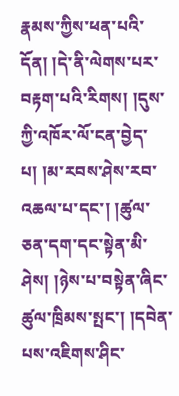རྣམས་ཀྱིས་ཕན་པའི་དོན། །དེ་ནི་ལེགས་པར་བརྟག་པའི་རིགས། །དུས་ཀྱི་འཁོར་ལོ་ངན་བྱེད་པ། །མ་རབས་ཤེས་རབ་འཆལ་པ་དང་། །ཚུལ་ཅན་དག་དང་སྟེན་མི་ཤེས། །ཉེས་པ་བསྟེན་ཞིང་ཚུལ་ཁྲིམས་སྤང་། །དབེན་པས་འཇིགས་ཤིང་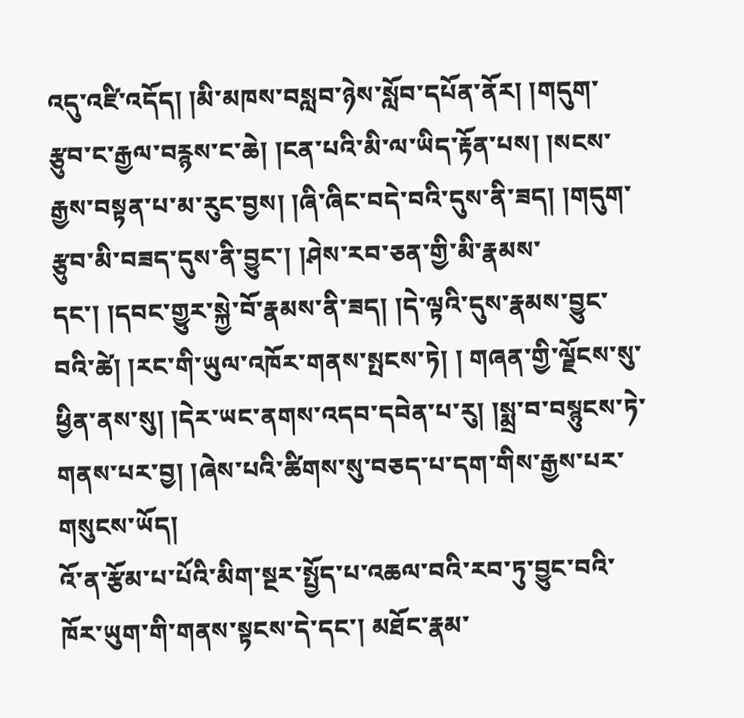འདུ་འཛི་འདོད། །མི་མཁས་བསླབ་ཉེས་སློབ་དཔོན་ནོར། །གདུག་རྩུབ་ང་རྒྱལ་བརྙས་ང་ཆེ། །ངན་པའི་མི་ལ་ཡིད་རྟོན་པས། །སངས་རྒྱས་བསྟན་པ་མ་རུང་བྱས། །ཞི་ཞིང་བདེ་བའི་དུས་ནི་ཟད། །གདུག་རྩུབ་མི་བཟད་དུས་ནི་བྱུང་། །ཤེས་རབ་ཅན་གྱི་མི་རྣམས་དང་། །དབང་གྱུར་སྐྱེ་བོ་རྣམས་ནི་ཟད། །དེ་ལྟའི་དུས་རྣམས་བྱུང་བའི་ཚེ། །རང་གི་ཡུལ་འཁོར་གནས་སྤངས་ཏེ། ། གཞན་གྱི་ལྗོངས་སུ་ཕྱིན་ནས་སུ། །དེར་ཡང་ནགས་འདབ་དབེན་པ་རུ། །སྨྲ་བ་བསྙུངས་ཏེ་གནས་པར་བྱ། །ཞེས་པའི་ཚིགས་སུ་བཅད་པ་དག་གིས་རྒྱས་པར་གསུངས་ཡོད།
འོ་ན་རྩོམ་པ་པོའི་མིག་སྔར་སྤྱོད་པ་འཆལ་བའི་རབ་ཏུ་བྱུང་བའི་ཁོར་ཡུག་གི་གནས་སྟངས་དེ་དང་། མཐོང་རྣམ་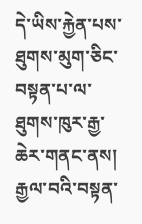དེ་ཡིས་རྐྱེན་པས་ཐུགས་མུག་ཅིང་བསྟན་པ་ལ་ཐུགས་ཁུར་རྒྱ་ཆེར་གནང་ནས། རྒྱལ་བའི་བསྟན་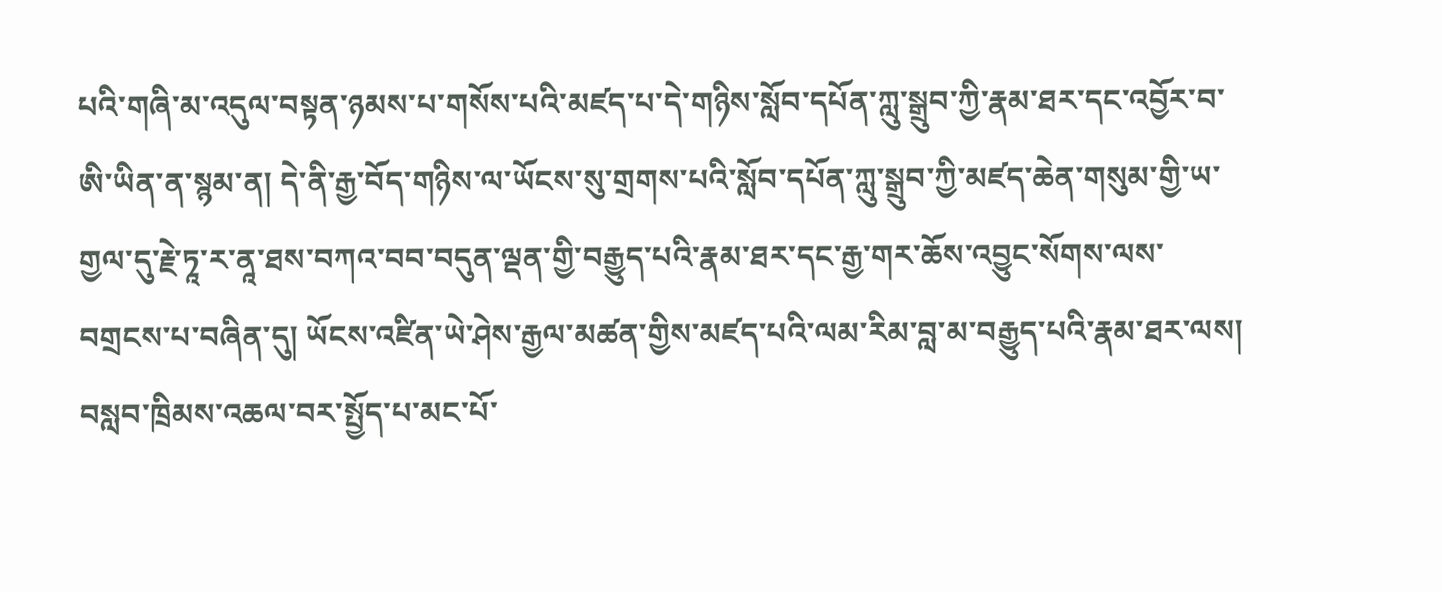པའི་གཞི་མ་འདུལ་བསྟན་ཉམས་པ་གསོས་པའི་མཛད་པ་དེ་གཉིས་སློབ་དཔོན་ཀླུ་སྒྲུབ་ཀྱི་རྣམ་ཐར་དང་འབྱོར་བ་ཨི་ཡིན་ན་སྙམ་ན། དེ་ནི་རྒྱ་བོད་གཉིས་ལ་ཡོངས་སུ་གྲགས་པའི་སློབ་དཔོན་ཀླུ་སྒྲུབ་ཀྱི་མཛད་ཆེན་གསུམ་གྱི་ཡ་གྱལ་དུ་རྗེ་ཏཱ་ར་ནཱ་ཐས་བཀའ་བབ་བདུན་ལྡན་གྱི་བརྒྱུད་པའི་རྣམ་ཐར་དང་རྒྱ་གར་ཆོས་འབྱུང་སོགས་ལས་བགྲངས་པ་བཞིན་དུ། ཡོངས་འཛིན་ཡེ་ཤེས་རྒྱལ་མཚན་གྱིས་མཛད་པའི་ལམ་རིམ་བླ་མ་བརྒྱུད་པའི་རྣམ་ཐར་ལས། བསླབ་ཁྲིམས་འཆལ་བར་སྤྱོད་པ་མང་པོ་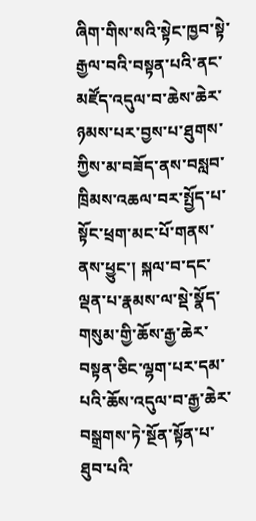ཞིག་གིས་སའི་སྟེང་ཁྱབ་སྟེ་རྒྱལ་བའི་བསྟན་པའི་ནང་མཛོད་འདུལ་བ་ཆེས་ཆེར་ཉམས་པར་བྱས་པ་ཐུགས་ཀྱིས་མ་བཟོད་ནས་བསླབ་ཁྲིམས་འཆལ་བར་སྤྱོད་པ་སྟོང་ཕྲག་མང་པོ་གནས་ནས་ཕྱུང་། སྐལ་བ་དང་ལྡན་པ་རྣམས་ལ་སྡེ་སྣོད་གསུམ་གྱི་ཆོས་རྒྱ་ཆེར་བསྟན་ཅིང་ལྷག་པར་དམ་པའི་ཆོས་འདུལ་བ་རྒྱ་ཆེར་བསྒྲགས་ཏེ་སྔོན་སྟོན་པ་ཐུབ་པའི་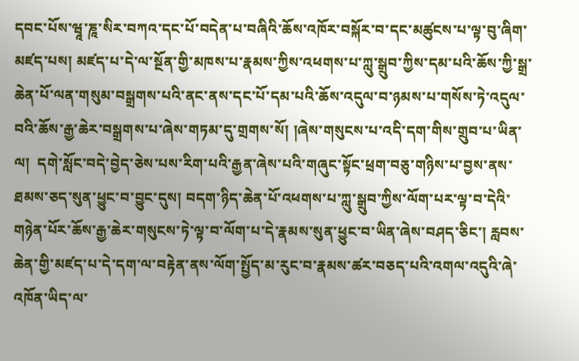དབང་པོས་ཝཱ་ཎཱ་སིར་བཀའ་དང་པོ་བདེན་པ་བཞིའི་ཆོས་འཁོར་བསྐོར་བ་དང་མཚུངས་པ་ལྟ་བུ་ཞིག་མཛད་པས། མཛད་པ་དེ་ལ་སྔོན་གྱི་མཁས་པ་རྣམས་ཀྱིས་འཕགས་པ་ཀླུ་སྒྲུབ་ཀྱིས་དམ་པའི་ཆོས་ཀྱི་སྒྲ་ཆེན་པོ་ལན་གསུམ་བསྒྲགས་པའི་ནང་ནས་དང་པོ་དམ་པའི་ཆོས་འདུལ་བ་ཉམས་པ་གསོས་ཏེ་འདུལ་བའི་ཆོས་རྒྱ་ཆེར་བསྒྲགས་པ་ཞེས་གཏམ་དུ་གྲགས་སོ། །ཞེས་གསུངས་པ་འདི་དག་གིས་གྲུབ་པ་ཡིན་ལ།  དགེ་སློང་བདེ་བྱེད་ཅེས་པས་རིག་པའི་རྒྱན་ཞེས་པའི་གཞུང་སྟོང་ཕྲག་བཅུ་གཉིས་པ་བྱས་ནས་ཐམས་ཅད་སུན་ཕྱུང་བ་བྱུང་དུས། བདག་ཉིད་ཆེན་པོ་འཕགས་པ་ཀླུ་སྒྲུབ་ཀྱིས་ལོག་པར་ལྟ་བ་དེའི་གཉེན་པོར་ཆོས་རྒྱ་ཆེར་གསུངས་ཏེ་ལྟ་བ་ལོག་པ་དེ་རྣམས་སུན་ཕྱུང་བ་ཡིན་ཞེས་བཤད་ཅིང་། རླབས་ཆེན་གྱི་མཛད་པ་དེ་དག་ལ་བརྟེན་ནས་ལོག་སྤྱོད་མ་རུང་བ་རྣམས་ཚར་བཅད་པའི་འགལ་འདུའི་ཞེ་འཁོན་ཡིད་ལ་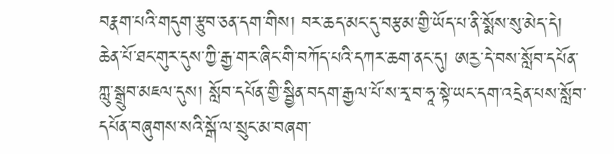བརྣག་པའི་གདུག་རྩུབ་ཅན་དག་གིས། བར་ཆད་མང་དུ་བརྩམ་གྱི་ཡོད་པ་ནི་སྨོས་སུ་མེད་དེ། ཆེན་པོ་ཐང་གུར་དུས་ཀྱི་རྒྱ་གར་ཞིང་གི་བཀོད་པའི་དཀར་ཆག་ནང་དུ། ཨརྱ་དེ་བས་སློབ་དཔོན་ཀླུ་སྒྲུབ་མཇལ་དུས། སློབ་དཔོན་གྱི་སྦྱིན་བདག་རྒྱལ་པོ་ས་རྭ་བ་ཧཱ་སྟེ་ཡང་དག་འདྲེན་པས་སློབ་དཔོན་བཞུགས་སའི་སྒོ་ལ་སྲུང་མ་བཞག་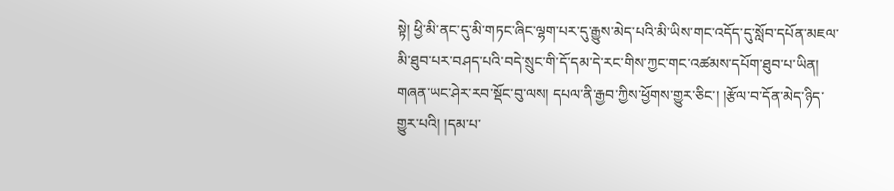སྟེ། ཕྱི་མི་ནང་དུ་མི་གཏང་ཞིང་ལྷག་པར་དུ་རྒྱུས་མེད་པའི་མི་ཡིས་གང་འདོད་དུ་སློབ་དཔོན་མཇལ་མི་ཐུབ་པར་བཤད་པའི་བདེ་སྲུང་གི་དོ་དམ་དེ་རང་གིས་ཀྱང་གང་འཚམས་དཔོག་ཐུབ་པ་ཡིན།
གཞན་ཡང་ཤེར་རབ་སྡོང་བུ་ལས། དཔལ་ནི་རྒྱབ་ཀྱིས་ཕྱོགས་གྱུར་ཅིང་། །རྩོལ་བ་དོན་མེད་ཉིད་གྱུར་པའི། །དམ་པ་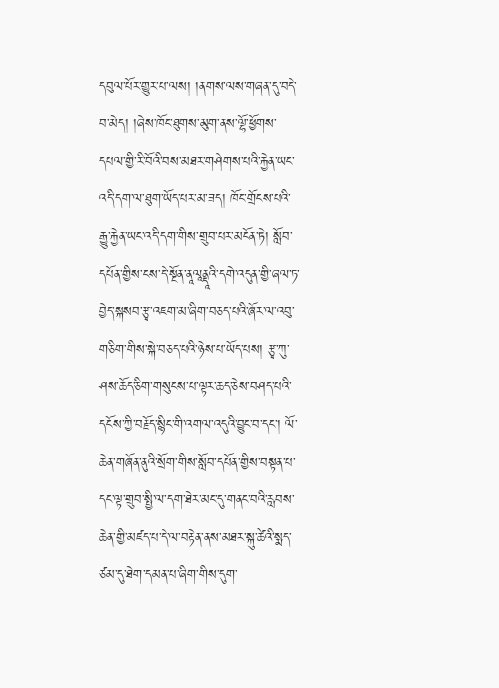དབུལ་པོར་གྱུར་པ་ལས། །ནགས་ལས་གཞན་དུ་བདེ་བ་མེད། །ཞེས་ཁོང་ཐུགས་མུག་ནས་ལྷོ་ཕྱོགས་དཔལ་གྱི་རི་བོའི་བས་མཐར་གཤེགས་པའི་རྐྱེན་ཡང་འདི་དག་ལ་ཐུག་ཡོད་པར་མ་ཟད། ཁོང་གྲོངས་པའི་རྒྱུ་རྐྱེན་ཡང་འདི་དག་གིས་གྲུབ་པར་མངོན་ཏེ། སློབ་དཔོན་གྱིས་ངས་དེ་སྔོན་ནཱལཱནྡཱའི་དགེ་འདུན་གྱི་ཞལ་ཏ་བྱེད་སྐསབ་རྩྭ་འཇག་མ་ཞིག་བཅད་པའི་ཞོར་ལ་འབུ་གཅིག་གིས་སྐེ་བཅད་པའི་ཉེས་པ་ཡོད་པས། རྩྭ་ཀུ་ཤས་ཆོད་ཅིག་གསུངས་པ་ལྟར་ཆད་ཅེས་བཤད་པའི་དངོས་ཀྱི་བརྗོད་སྙིང་གི་འགལ་འདུའི་བྱུང་བ་དང་། ལོ་ཆེན་གཞོན་ནུའི་སྲོག་གིས་སློབ་དཔོན་གྱིས་བསྟན་པ་དང་ལྟ་གྲུབ་སྤྱི་ལ་དག་ཐེར་མང་དུ་གནང་བའི་རླབས་ཆེན་གྱི་མཛད་པ་དེ་ལ་བརྟེན་ནས་མཐར་སྐུ་ཚེའི་སྨད་ཙམ་དུ་ཐེག་དམན་པ་ཞིག་གིས་དུག་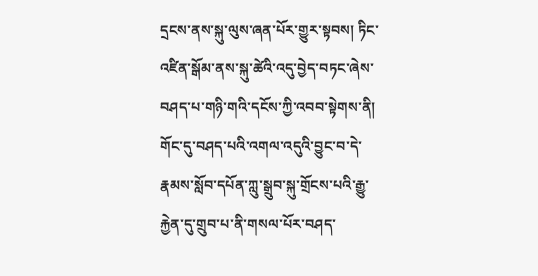དྲངས་ནས་སྐུ་ལུས་ཞན་པོར་གྱུར་སྟབས། ཏིང་འཛིན་སྒོམ་ནས་སྐུ་ཚེའི་འདུ་བྱེད་བཏང་ཞེས་བཤད་པ་གཉི་གའི་དངོས་ཀྱི་འབབ་སྟེགས་ནི། གོང་དུ་བཤད་པའི་འགལ་འདུའི་བྱུང་བ་དེ་རྣམས་སློབ་དཔོན་ཀླུ་སྒྲུབ་སྐུ་གྲོངས་པའི་རྒྱུ་རྐྱེན་དུ་གྲུབ་པ་ནི་གསལ་པོར་བཤད་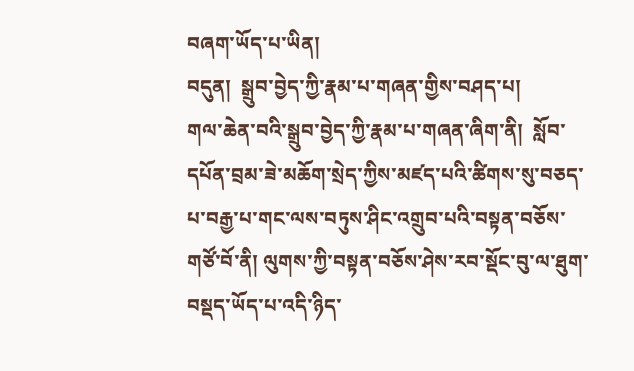བཞག་ཡོད་པ་ཡིན།
བདུན།  སྒྲུབ་བྱེད་ཀྱི་རྣམ་པ་གཞན་གྱིས་བཤད་པ།
གལ་ཆེན་བའི་སྒྲུབ་བྱེད་ཀྱི་རྣམ་པ་གཞན་ཞིག་ནི།  སློབ་དཔོན་བྲམ་ཟེ་མཆོག་སྲེད་ཀྱིས་མཛད་པའི་ཚིགས་སུ་བཅད་པ་བརྒྱ་པ་གང་ལས་བཏུས་ཤིང་འགྲུབ་པའི་བསྟན་བཅོས་གཙོ་བོ་ནི། ལུགས་ཀྱི་བསྟན་བཅོས་ཤེས་རབ་སྡོང་བུ་ལ་ཐུག་བསྡད་ཡོད་པ་འདི་ཉིད་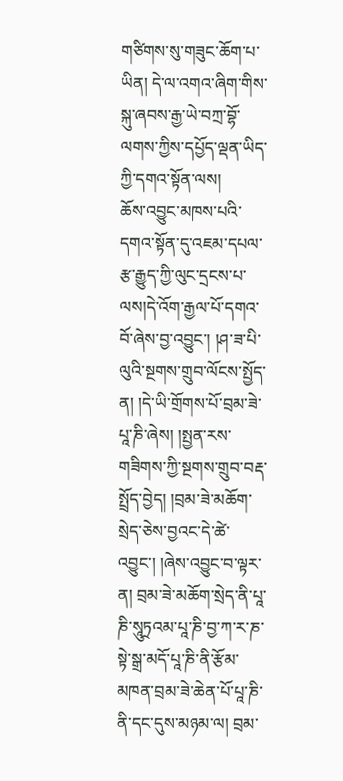གཙིགས་སུ་གཟུང་ཆོག་པ་ཡིན། དེ་ལ་འགའ་ཞིག་གིས་སྐུ་ཞབས་རྒྱ་ཡེ་བཀྲ་བྷོ་ལགས་ཀྱིས་དཔྱོད་ལྡན་ཡིད་ཀྱི་དགའ་སྟོན་ལས།
ཆོས་འབྱུང་མཁས་པའི་དགའ་སྟོན་དུ་འཇམ་དཔལ་རྩ་རྒྱུད་ཀྱི་ལུང་དྲངས་པ་ལས།དེ་འོག་རྒྱལ་པོ་དགའ་བོ་ཞེས་བྱ་འབྱུང་། །ཤ་ཟ་པི་ལུའི་སྔགས་གྲུབ་ལོངས་སྤྱོད་ན། །དེ་ཡི་གྲོགས་པོ་བྲམ་ཟེ་པཱ་ཎི་ཞེས། །སྤྱན་རས་གཟིགས་ཀྱི་སྔགས་གྲུབ་བརྡ་སྤྲོད་བྱེད། །བྲམ་ཟེ་མཆོག་སྲེད་ཅེས་བྱའང་དེ་ཚེ་འབྱུང་། །ཞེས་འབྱུང་བ་ལྟར་ན། བྲམ་ཟེ་མཆོག་སྲེད་ནི་པཱ་ཎི་སཱུཏྲའམ་པཱ་ཎི་བྱ་ཀ་ར་ཎ་སྟེ་སྒྲ་མདོ་པཱ་ཎི་ནི་རྩོམ་མཁན་བྲམ་ཟེ་ཆེན་པོ་པཱ་ཎི་ནི་དང་དུས་མཉམ་ལ། བྲམ་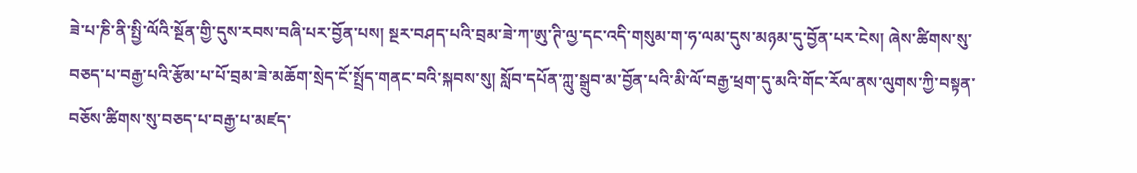ཟེ་པ་ཎི་ནི་སྤྱི་ལོའི་སྔོན་གྱི་དུས་རབས་བཞི་པར་བྱོན་པས། སྔར་བཤད་པའི་བྲམ་ཟེ་ཀ་ཨུ་ཊི་ལྱ་དང་འདི་གསུམ་ག་ཧ་ལམ་དུས་མཉམ་དུ་བྱོན་པར་ངེས། ཞེས་ཚིགས་སུ་བཅད་པ་བརྒྱ་པའི་རྩོམ་པ་པོ་བྲམ་ཟེ་མཆོག་སྲེད་ངོ་སྤྲོད་གནང་བའི་སྐབས་སུ། སློབ་དཔོན་ཀླུ་སྒྲུབ་མ་བྱོན་པའི་མི་ལོ་བརྒྱ་ཕྲག་དུ་མའི་གོང་རོལ་ནས་ལུགས་ཀྱི་བསྟན་བཅོས་ཚིགས་སུ་བཅད་པ་བརྒྱ་པ་མཛད་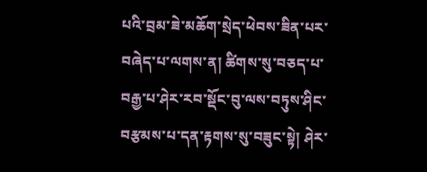པའི་བྲམ་ཟེ་མཆོག་སྲེད་ཕེབས་ཟིན་པར་བཞེད་པ་ལགས་ན། ཚིགས་སུ་བཅད་པ་བརྒྱ་པ་ཤེར་རབ་སྡོང་བུ་ལས་བཏུས་ཤིང་བརྩམས་པ་དན་རྟགས་སུ་བཟུང་སྟེ། ཤེར་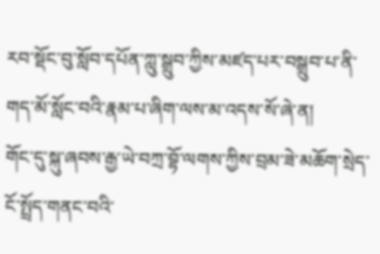རབ་སྡོང་བུ་སློབ་དཔོན་ཀླུ་སྒྲུབ་ཀྱིས་མཛད་པར་བསྒྲུབ་པ་ནི་གད་མོ་སློང་བའི་རྣམ་པ་ཞིག་ལས་མ་འདས་སོ་ཞེ་ན།
གོང་དུ་སྐུ་ཞབས་རྒྱ་ཡེ་བཀྲ་བྷོ་ལགས་ཀྱིས་བྲམ་ཟེ་མཆོག་སྲེད་ངོ་སྤྲོད་གནང་བའི་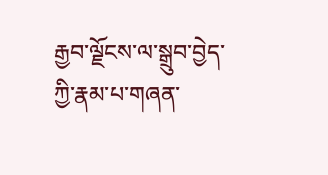རྒྱབ་ལྗོངས་ལ་སྒྲུབ་བྱེད་ཀྱི་རྣམ་པ་གཞན་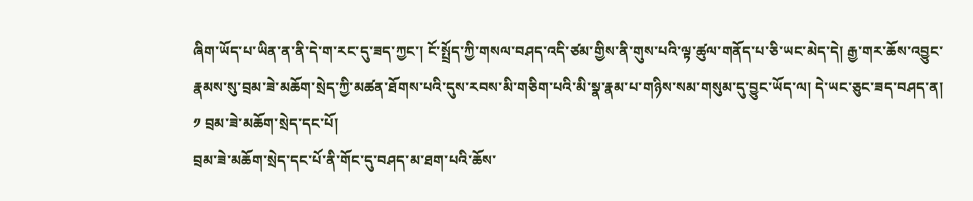ཞིག་ཡོད་པ་ཡིན་ན་ནི་དེ་ག་རང་དུ་ཟད་ཀྱང་། ངོ་སྤྲོད་ཀྱི་གསལ་བཤད་འདི་ཙམ་གྱིས་ནི་གུས་པའི་ལྟ་ཚུལ་གནོད་པ་ཅི་ཡང་མེད་དེ། རྒྱ་གར་ཆོས་འབྱུང་རྣམས་སུ་བྲམ་ཟེ་མཆོག་སྲེད་ཀྱི་མཚན་ཐོགས་པའི་དུས་རབས་མི་གཅིག་པའི་མི་སྣ་རྣམ་པ་གཉིས་སམ་གསུམ་དུ་བྱུང་ཡོད་ལ། དེ་ཡང་ཅུང་ཟད་བཤད་ན།
༡ བྲམ་ཟེ་མཆོག་སྲེད་དང་པོ།
བྲམ་ཟེ་མཆོག་སྲེད་དང་པོ་ནི་གོང་དུ་བཤད་མ་ཐག་པའི་ཆོས་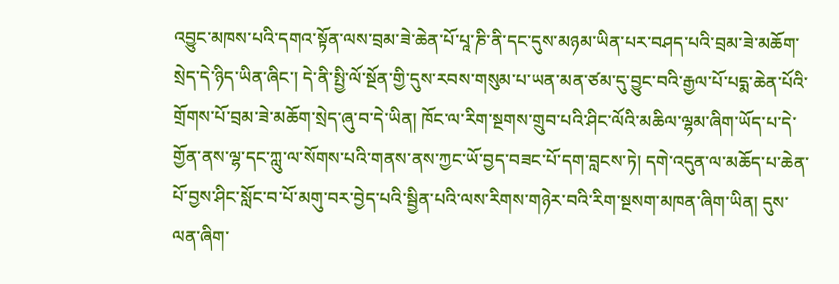འབྱུང་མཁས་པའི་དགའ་སྟོན་ལས་བྲམ་ཟེ་ཆེན་པོ་པཱ་ཎི་ནི་དང་དུས་མཉམ་ཡིན་པར་བཤད་པའི་བྲམ་ཟེ་མཆོག་སྲེད་དེ་ཉིད་ཡིན་ཞིང་། དེ་ནི་སྤྱི་ལོ་སྔོན་གྱི་དུས་རབས་གསུམ་པ་ཡན་མན་ཙམ་དུ་བྱུང་བའི་རྒྱལ་པོ་པདྨ་ཆེན་པོའི་གྲོགས་པོ་བྲམ་ཟེ་མཆོག་སྲེད་ཞུ་བ་དེ་ཡིན། ཁོང་ལ་རིག་སྔགས་གྲུབ་པའི་ཤིང་ལོའི་མཆིལ་ལྷམ་ཞིག་ཡོད་པ་དེ་གྱོན་ནས་ལྷ་དང་ཀླུ་ལ་སོགས་པའི་གནས་ནས་ཀྱང་ཡོ་བྱད་བཟང་པོ་དག་བླངས་ཏེ། དགེ་འདུན་ལ་མཆོད་པ་ཆེན་པོ་བྱས་ཤིང་སློང་བ་པོ་མགུ་བར་བྱེད་པའི་སྦྱིན་པའི་ལས་རིགས་གཉེར་བའི་རིག་སྔསག་མཁན་ཞིག་ཡིན། དུས་ལན་ཞིག་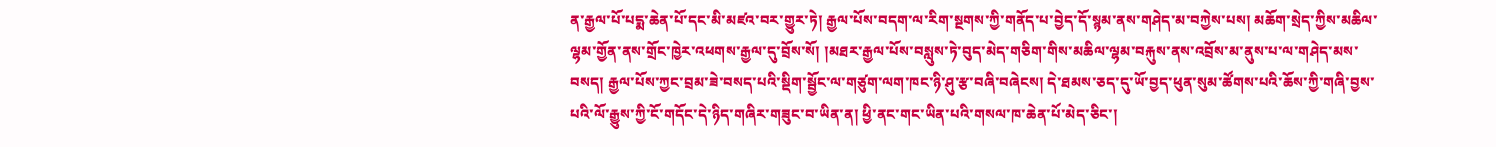ན་རྒྱལ་པོ་པདྨ་ཆེན་པོ་དང་མི་མཛའ་བར་གྱུར་ཏེ། རྒྱལ་པོས་བདག་ལ་རིག་སྔགས་ཀྱི་གནོད་པ་བྱེད་དོ་སྙམ་ནས་གཤེད་མ་བཀྱེས་པས། མཆོག་སྲེད་ཀྱིས་མཆིལ་ལྷམ་གྱོན་ནས་གྲོང་ཁྱེར་འཕགས་རྒྱལ་དུ་བྲོས་སོ། །མཐར་རྒྱལ་པོས་བསླུས་ཏེ་བུད་མེད་གཅིག་གིས་མཆིལ་ལྷམ་བརྐུས་ནས་འབྲོས་མ་ནུས་པ་ལ་གཤེད་མས་བསད། རྒྱལ་པོས་ཀྱང་བྲམ་ཟེ་བསད་པའི་སྡིག་སྦྱོང་ལ་གཙུག་ལག་ཁང་ཉི་ཤུ་རྩ་བཞི་བཞེངས། དེ་ཐམས་ཅད་དུ་ཡོ་བྱད་ཕུན་སུམ་ཚོགས་པའི་ཆོས་ཀྱི་གཞི་བྱས་པའི་ལོ་རྒྱུས་ཀྱི་ངོ་གདོང་དེ་ཉིད་གཞིར་གཟུང་བ་ཡིན་ན། ཕྱི་ནང་གང་ཡིན་པའི་གསལ་ཁ་ཆེན་པོ་མེད་ཅིང་།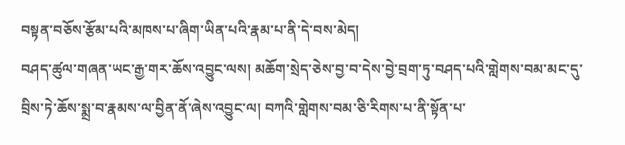བསྟན་བཅོས་རྩོམ་པའི་མཁས་པ་ཞིག་ཡིན་པའི་རྣམ་པ་ནི་དེ་བས་མེད།
བཤད་ཚུལ་གཞན་ཡང་རྒྱ་གར་ཆོས་འབྱུང་ལས། མཆོག་སྲེད་ཅེས་བྱ་བ་དེས་བྱེ་བྲག་ཏུ་བཤད་པའི་གླེགས་བམ་མང་དུ་བྲིས་ཏེ་ཆོས་སྨྲ་བ་རྣམས་ལ་བྱིན་ནོ་ཞེས་འབྱུང་ལ། བཀའི་གླེགས་བམ་ཅི་རིགས་པ་ནི་སྟོན་པ་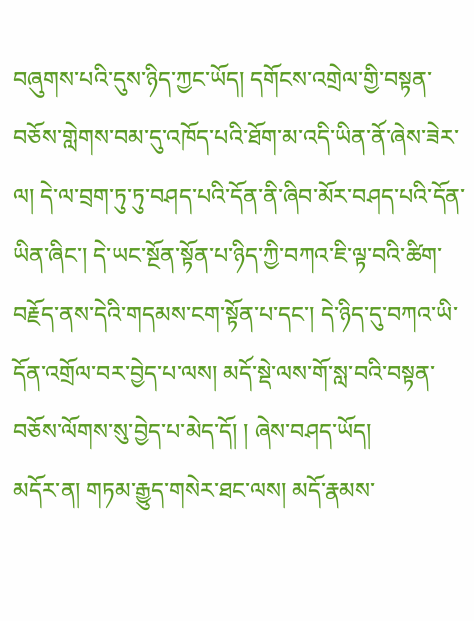བཞུགས་པའི་དུས་ཉིད་ཀྱང་ཡོད། དགོངས་འགྲེལ་གྱི་བསྟན་བཅོས་གླེགས་བམ་དུ་འཁོད་པའི་ཐོག་མ་འདི་ཡིན་ནོ་ཞེས་ཟེར་ལ། དེ་ལ་བྲག་ཏུ་ཏུ་བཤད་པའི་དོན་ནི་ཞིབ་མོར་བཤད་པའི་དོན་ཡིན་ཞིང་། དེ་ཡང་སྔོན་སྟོན་པ་ཉིད་ཀྱི་བཀའ་ཇི་ལྟ་བའི་ཚིག་བརྗོད་ནས་དེའི་གདམས་ངག་སྟོན་པ་དང་། དེ་ཉིད་དུ་བཀའ་ཡི་དོན་འགྲོལ་བར་བྱེད་པ་ལས། མདོ་སྡེ་ལས་གོ་སླ་བའི་བསྟན་བཅོས་ལོགས་སུ་བྱེད་པ་མེད་དོ། ། ཞེས་བཤད་ཡོད།
མདོར་ན། གཏམ་རྒྱུད་གསེར་ཐང་ལས། མདོ་རྣམས་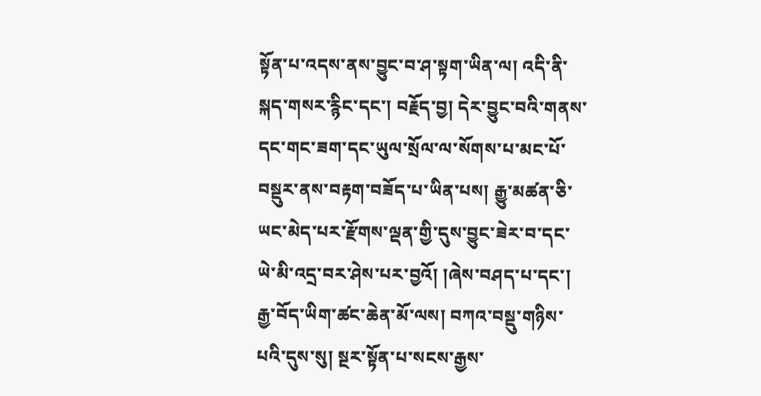སྟོན་པ་འདས་ནས་བྱུང་བ་ཤ་སྟག་ཡིན་ལ། འདི་ནི་སྐད་གསར་རྙིང་དང་། བརྗོད་བྱ། དེར་བྱུང་བའི་གནས་དང་གང་ཟག་དང་ཡུལ་སྲོལ་ལ་སོགས་པ་མང་པོ་བསྡུར་ནས་བརྟག་བཟོད་པ་ཡིན་པས། རྒྱུ་མཚན་ཅི་ཡང་མེད་པར་རྫོགས་ལྡན་གྱི་དུས་བྱུང་ཟེར་བ་དང་ཡེ་མི་འདྲ་བར་ཤེས་པར་བྱའོ། །ཞེས་བཤད་པ་དང་། རྒྱ་བོད་ཡིག་ཚང་ཆེན་མོ་ལས། བཀའ་བསྡུ་གཉིས་པའི་དུས་སུ། སྔར་སྟོན་པ་སངས་རྒྱས་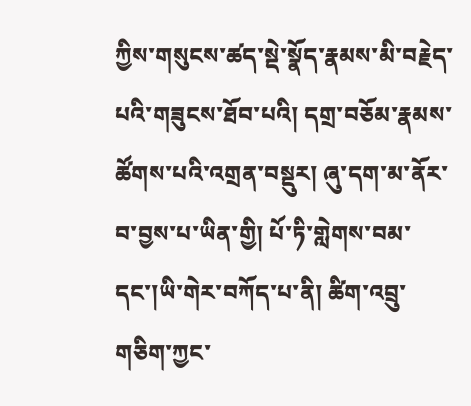ཀྱིས་གསུངས་ཚད་སྡེ་སྣོད་རྣམས་མི་བརྗེད་པའི་གཟུངས་ཐོབ་པའི། དགྲ་བཅོམ་རྣམས་ཚོགས་པའི་འགྲན་བསྡུར། ཞུ་དག་མ་ནོར་བ་བྱས་པ་ཡིན་གྱི། པོ་ཏི་གླེགས་བམ་དང་།ཡི་གེར་བཀོད་པ་ནི། ཚིག་འབྲུ་གཅིག་ཀྱང་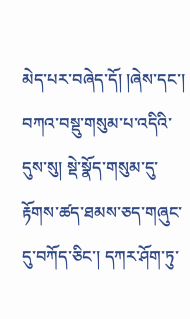མེད་པར་བཞེད་དོ། །ཞེས་དང་། བཀའ་བསྡུ་གསུམ་པ་འདིའི་དུས་སུ། སྡེ་སྣོད་གསུམ་དུ་རྟོགས་ཚད་ཐམས་ཅད་གཞུང་དུ་བཀོད་ཅིང་། དཀར་ཤོག་ཏུ་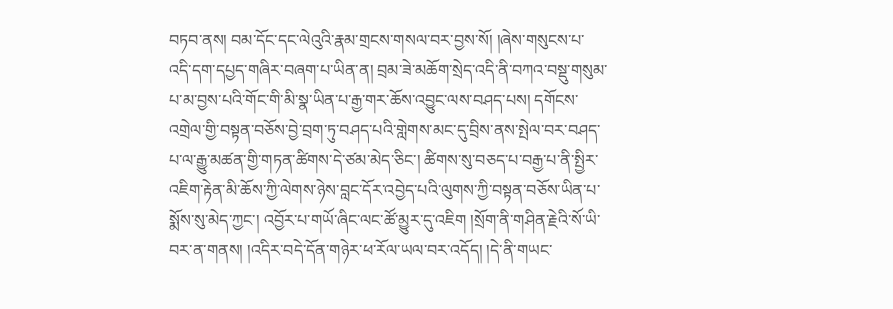བཏབ་ནས། བམ་དོང་དང་ལེའུའི་རྣམ་གྲངས་གསལ་བར་བྱས་སོ། །ཞེས་གསུངས་པ་འདི་དག་དཔྱད་གཞིར་བཞག་པ་ཡིན་ན། བྲམ་ཟེ་མཆོག་སྲེད་འདི་ནི་བཀའ་བསྡུ་གསུམ་པ་མ་བྱས་པའི་གོང་གི་མི་སྣ་ཡིན་པ་རྒྱ་གར་ཆོས་འབྱུང་ལས་བཤད་པས། དགོངས་འགྲེལ་གྱི་བསྟན་བཅོས་བྱེ་བྲག་ཏུ་བཤད་པའི་གླེགས་མང་དུ་བྲིས་ནས་སྤེལ་བར་བཤད་པ་ལ་རྒྱུ་མཚན་གྱི་གཏན་ཚིགས་དེ་ཙམ་མེད་ཅིང་། ཚིགས་སུ་བཅད་པ་བརྒྱ་པ་ནི་སྤྱིར་འཇིག་རྟེན་མི་ཆོས་ཀྱི་ལེགས་ཉེས་བླང་དོར་འབྱེད་པའི་ལུགས་ཀྱི་བསྟན་བཅོས་ཡིན་པ་སྨོས་སུ་མེད་ཀྱང་། འབྱོར་པ་གཡོ་ཞིང་ལང་ཚོ་མྱུར་དུ་འཇིག །སྲོག་ནི་གཤིན་རྗེའི་སོ་ཡི་བར་ན་གནས། །འདིར་བདེ་དོན་གཉེར་ཕ་རོལ་ཡལ་བར་འདོད། །དེ་ནི་གཡང་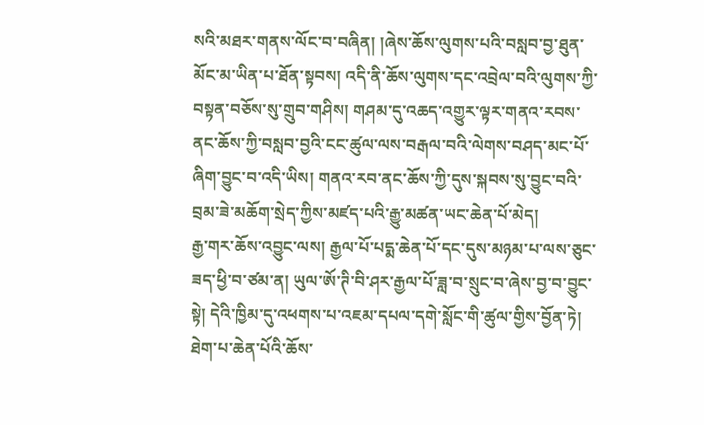སའི་མཐར་གནས་ལོང་བ་བཞིན། །ཞེས་ཆོས་ལུགས་པའི་བསླབ་བྱ་ཐུན་མོང་མ་ཡིན་པ་ཐོན་སྟབས། འདི་ནི་ཆོས་ལུགས་དང་འབྲེལ་བའི་ལུགས་ཀྱི་བསྟན་བཅོས་སུ་གྲུབ་གཤིས། གཤམ་དུ་འཆད་འགྱུར་ལྟར་གནའ་རབས་ནང་ཆོས་ཀྱི་བསླབ་བྱའི་ངང་ཚུལ་ལས་བརྒལ་བའི་ལེགས་བཤད་མང་པོ་ཞིག་བྱུང་བ་འདི་ཡིས། གནའ་རབ་ནང་ཆོས་ཀྱི་དུས་སྐབས་སུ་བྱུང་བའི་བྲམ་ཟེ་མཆོག་སྲེད་ཀྱིས་མཛད་པའི་རྒྱུ་མཚན་ཡང་ཆེན་པོ་མེད།
རྒྱ་གར་ཆོས་འབྱུང་ལས། རྒྱལ་པོ་པདྨ་ཆེན་པོ་དང་དུས་མཉམ་པ་ལས་ཅུང་ཟད་ཕྱི་བ་ཙམ་ན། ཡུལ་ཨོ་ཊི་བི་ཤར་རྒྱལ་པོ་ཟླ་བ་སྲུང་བ་ཞེས་བྱ་བ་བྱུང་སྟེ། དེའི་ཁྱིམ་དུ་འཕགས་པ་འཇམ་དཔལ་དགེ་སློང་གི་ཚུལ་གྱིས་བྱོན་ཏེ། ཐེག་པ་ཆེན་པོའི་ཆོས་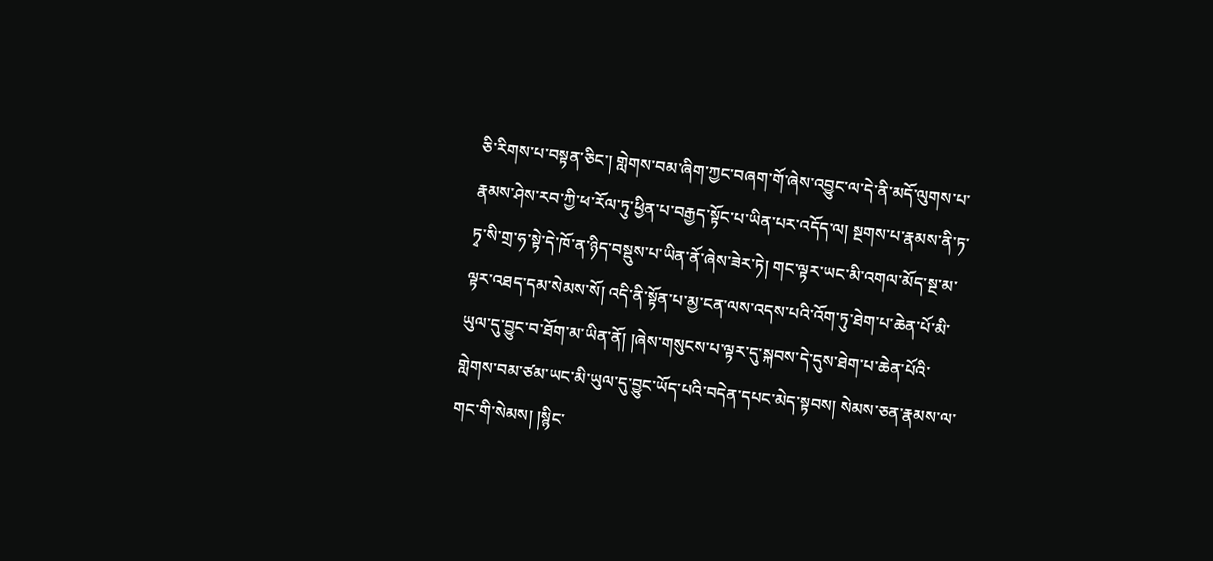ཅི་རིགས་པ་བསྟན་ཅིང་། གླེགས་བམ་ཞིག་ཀྱང་བཞག་གོ་ཞེས་འབྱུང་ལ་དེ་ནི་མདོ་ལུགས་པ་རྣམས་ཤེས་རབ་ཀྱི་ཕ་རོལ་ཏུ་ཕྱིན་པ་བརྒྱད་སྟོང་པ་ཡིན་པར་འདོད་ལ། སྔགས་པ་རྣམས་ནི་ཏ་ཏྭ་སི་གྲ་ཧ་སྟེ་དེ་ཁོ་ན་ཉིད་བསྡུས་པ་ཡིན་ནོ་ཞེས་ཟེར་ཏེ། གང་ལྟར་ཡང་མི་འགལ་མོད་སྔ་མ་ལྟར་འཐད་དམ་སེམས་སོ། འདི་ནི་སྟོན་པ་མྱ་ངན་ལས་འདས་པའི་འོག་ཏུ་ཐེག་པ་ཆེན་པོ་མི་ཡུལ་དུ་བྱུང་བ་ཐོག་མ་ཡིན་ནོ། །ཞེས་གསུངས་པ་ལྟར་དུ་སྐབས་དེ་དུས་ཐེག་པ་ཆེན་པོའི་གླེགས་བམ་ཙམ་ཡང་མི་ཡུལ་དུ་བྱུང་ཡོད་པའི་བདེན་དཔང་མེད་སྟབས། སེམས་ཅན་རྣམས་ལ་གང་གི་སེམས། །སྙིང་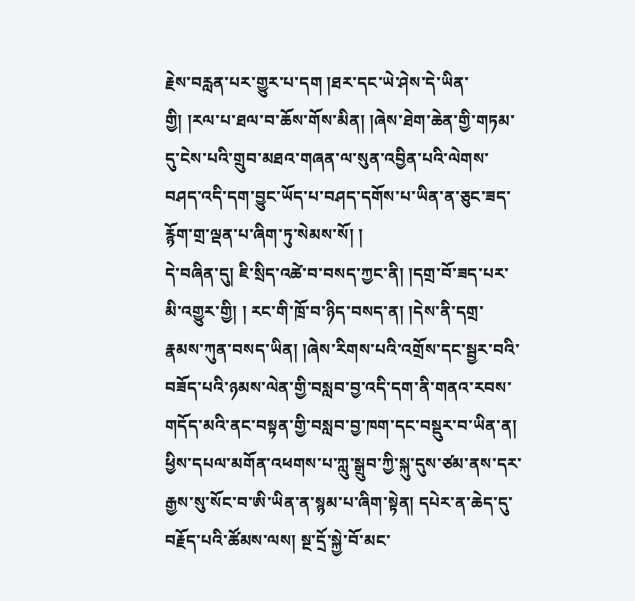རྗེས་བརླན་པར་གྱུར་པ་དག །ཐར་དང་ཡེ་ཤེས་དེ་ཡིན་གྱི། །རལ་པ་ཐལ་བ་ཆོས་གོས་མིན། །ཞེས་ཐེག་ཆེན་གྱི་གཏམ་དུ་ངེས་པའི་གྲུབ་མཐའ་གཞན་ལ་སུན་འབྱིན་པའི་ལེགས་བཤད་འདི་དག་བྱུང་ཡོད་པ་བཤད་དགོས་པ་ཡིན་ན་ཅུང་ཟད་རྙོག་གྲ་ལྡན་པ་ཞིག་ཏུ་སེམས་སོ། །
དེ་བཞིན་དུ། ཇི་སྲིད་འཚེ་བ་བསད་ཀྱང་ནི། །དགྲ་བོ་ཟད་པར་མི་འགྱུར་གྱི། ། རང་གི་ཁྲོ་བ་ཉིད་བསད་ན། །དེས་ནི་དགྲ་རྣམས་ཀུན་བསད་ཡིན། །ཞེས་རིགས་པའི་འགྲོས་དང་སྦྱར་བའི་བཟོད་པའི་ཉམས་ལེན་གྱི་བསླབ་བྱ་འདི་དག་ནི་གནའ་རབས་གདོད་མའི་ནང་བསྟན་གྱི་བསླབ་བྱ་ཁག་དང་བསྡུར་བ་ཡིན་ན། ཕྱིས་དཔལ་མགོན་འཕགས་པ་ཀླུ་སྒྲུབ་ཀྱི་སྐུ་དུས་ཙམ་ནས་དར་རྒྱས་སུ་སོང་བ་ཨི་ཡིན་ན་སྙམ་པ་ཞིག་སྟེན། དཔེར་ན་ཆེད་དུ་བརྗོད་པའི་ཚོམས་ལས། སྔ་དྲོ་སྐྱེ་བོ་མང་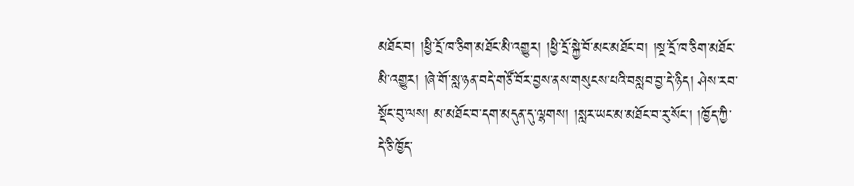མཐོང་བ། །ཕྱི་དྲོ་ཁ་ཅིག་མཐོང་མི་འགྱུར། །ཕྱི་དྲོ་སྐྱེ་བོ་མང་མཐོང་བ། །སྔ་དྲོ་ཁ་ཅིག་མཐོང་མི་འགྱུར། །ཞེ་གོ་སླ་ཉན་བདེ་གཙོ་བོར་བྱས་ནས་གསུངས་པའི་བསླབ་བྱ་དེ་ཉིད། ཤེས་རབ་སྡོང་བུ་ལས། མ་མཐོང་བ་དག་མདུན་དུ་ལྷགས། །སླར་ཡང་མ་མཐོང་བ་རུ་སོང་། །ཁྱོད་ཀྱི་དེ་ཅི་ཁྱོད་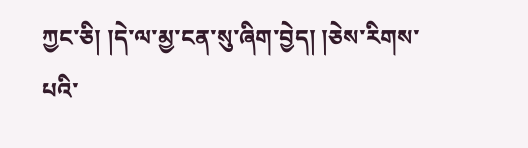ཀྱང་ཅི། །དེ་ལ་མྱ་ངན་སུ་ཞིག་བྱེད། །ཅེས་རིགས་པའི་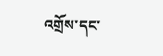འགྲོས་དང་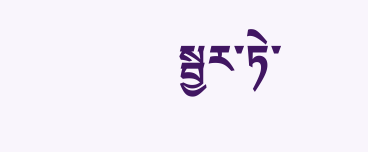སྦྱར་ཏེ་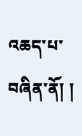འཆད་པ་བཞིན་ནོ། །